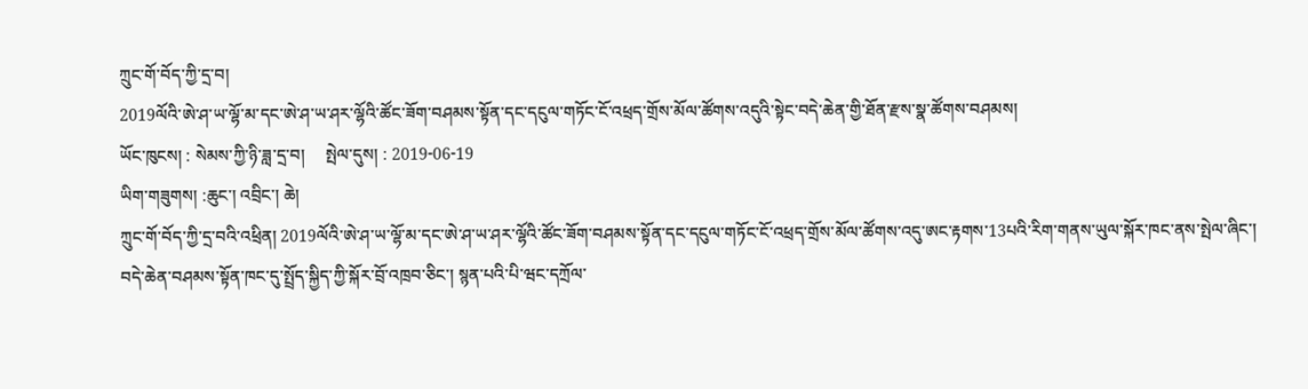ཀྲུང་གོ་བོད་ཀྱི་དྲ་བ།
2019ལོའི་ཨེ་ཤ་ཡ་ལྷོ་མ་དང་ཨེ་ཤ་ཡ་ཤར་ལྷོའི་ཚོང་ཟོག་བཤམས་སྟོན་དང་དངུལ་གཏོང་ངོ་འཕྲད་གྲོས་མོལ་ཚོགས་འདུའི་སྟེང་བདེ་ཆེན་གྱི་ཐོན་རྫས་སྣ་ཚོགས་བཤམས།
ཡོང་ཁུངས། : སེམས་ཀྱི་ཉི་ཟླ་དྲ་བ།     སྤེལ་དུས། : 2019-06-19
ཡིག་གཟུགས། :ཆུང་། འབྲིང་། ཆེ།
ཀྲུང་གོ་བོད་ཀྱི་དྲ་བའི་འཕྲིན། 2019ལོའི་ཨེ་ཤ་ཡ་ལྷོ་མ་དང་ཨེ་ཤ་ཡ་ཤར་ལྷོའི་ཚོང་ཟོག་བཤམས་སྟོན་དང་དངུལ་གཏོང་ངོ་འཕྲད་གྲོས་མོལ་ཚོགས་འདུ་ཨང་རྟགས་13པའི་རིག་གནས་ཡུལ་སྐོར་ཁང་ནས་སྤེལ་ཞིང་། བདེ་ཆེན་བཤམས་སྟོན་ཁང་དུ་སྤྲོད་སྐྱིད་ཀྱི་སྐོར་བྲོ་འཁྲབ་ཅིང་། སྙན་པའི་པི་ཝང་དཀྲོལ་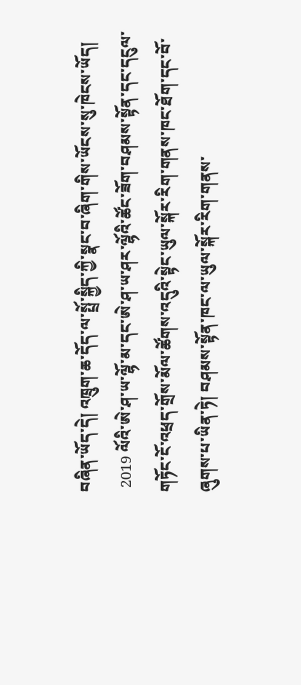བཞིན་ཡོད་དེ། འཁྲུག་ཆ་དོད་ལ་སྤྲོ་སྐྱིད་ཀྱི་སྣང་བ་ཞིག་གིས་ཡོངས་སུ་ཁེངས་ཡོད།
 2019 ལོའི་ཨེ་ཤ་ཡ་ལྷོ་མ་དང་ཨེ་ཤ་ཡ་ཤར་ལྷོའི་ཚོང་ཟོག་བཤམས་སྟོན་དང་དངུལ་གཏོང་ངོ་འཕྲད་གྲོས་མོལ་ཚོགས་འདུའི་སྟེང་ཡུལ་སྐོར་རིག་གནས་ཁང་ཐོག་དང་བོ་ཞུགས་པ་ཡིན་ཏེ། བཤམས་སྟོན་ཁང་ལ་ཡུལ་སྐོར་རིག་གནས་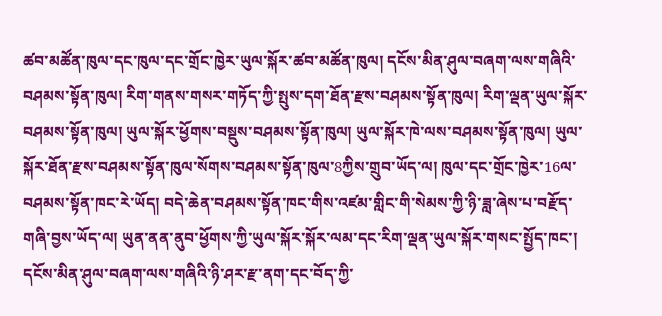ཚབ་མཚོན་ཁུལ་དང་ཁུལ་དང་གྲོང་ཁྱེར་ཡུལ་སྐོར་ཚབ་མཚོན་ཁུལ། དངོས་མིན་ཤུལ་བཞག་ལས་གཞིའི་བཤམས་སྟོན་ཁུལ། རིག་གནས་གསར་གཏོད་ཀྱི་སྤུས་དག་ཐོན་རྫས་བཤམས་སྟོན་ཁུལ། རིག་ལྡན་ཡུལ་སྐོར་བཤམས་སྟོན་ཁུལ། ཡུལ་སྐོར་ཕྱོགས་བསྡུས་བཤམས་སྟོན་ཁུལ། ཡུལ་སྐོར་ཁེ་ལས་བཤམས་སྟོན་ཁུལ། ཡུལ་སྐོར་ཐོན་རྫས་བཤམས་སྟོན་ཁུལ་སོགས་བཤམས་སྟོན་ཁུལ་8ཀྱིས་གྲུབ་ཡོད་ལ། ཁུལ་དང་གྲོང་ཁྱེར་16ལ་བཤམས་སྟོན་ཁང་རེ་ཡོད། བདེ་ཆེན་བཤམས་སྟོན་ཁང་གིས་འཛམ་གླིང་གི་སེམས་ཀྱི་ཉི་ཟླ་ཞེས་པ་བརྫོད་གཞི་བྱས་ཡོད་ལ། ཡུན་ནན་ནུབ་ཕྱོགས་ཀྱི་ཡུལ་སྐོར་སྐོར་ལམ་དང་རིག་ལྡན་ཡུལ་སྐོར་གསང་སྤྱོད་ཁང་། དངོས་མིན་ཤུལ་བཞག་ལས་གཞིའི་ཉི་ཤར་རྫ་ནག་དང་བོད་ཀྱི་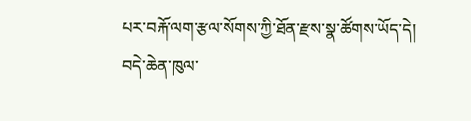པར་བརྐོ་ལག་རྩལ་སོགས་ཀྱི་ཐོན་རྫས་སྣ་ཚོགས་ཡོད་དེ། བདེ་ཆེན་ཁུལ་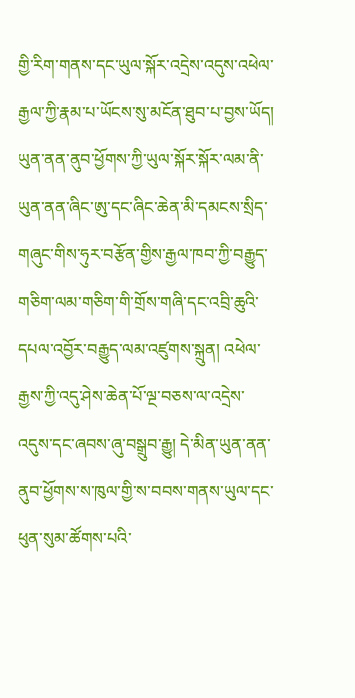གྱི་རིག་གནས་དང་ཡུལ་སྐོར་འདྲེས་འདུས་འཕེལ་རྒྱལ་ཀྱི་རྣམ་པ་ཡོངས་སུ་མངོན་ཐུབ་པ་བྱས་ཡོད།
ཡུན་ནན་ནུབ་ཕྱོགས་ཀྱི་ཡུལ་སྐོར་སྐོར་ལམ་ནི་ཡུན་ནན་ཞིང་ཨུ་དང་ཞིང་ཆེན་མི་དམངས་སྲིད་གཞུང་གིས་ཧུར་བརྩོན་གྱིས་རྒྱལ་ཁབ་ཀྱི་བརྒྱུད་གཅིག་ལམ་གཅིག་གི་གྲོས་གཞི་དང་འབྲི་ཆུའི་དཔལ་འབྱོར་བརྒྱུད་ལམ་འཛུགས་སྐྲུན། འཕེལ་རྒྱས་ཀྱི་འདུ་ཤེས་ཆེན་པོ་ལྔ་བཅས་ལ་འདྲེས་འདུས་དང་ཞབས་ཞུ་བསྒྲུབ་རྒྱུ། དེ་མིན་ཡུན་ནན་ནུབ་ཕྱོགས་ས་ཁུལ་གྱི་ས་བབས་གནས་ཡུལ་དང་ཕུན་སུམ་ཚོགས་པའི་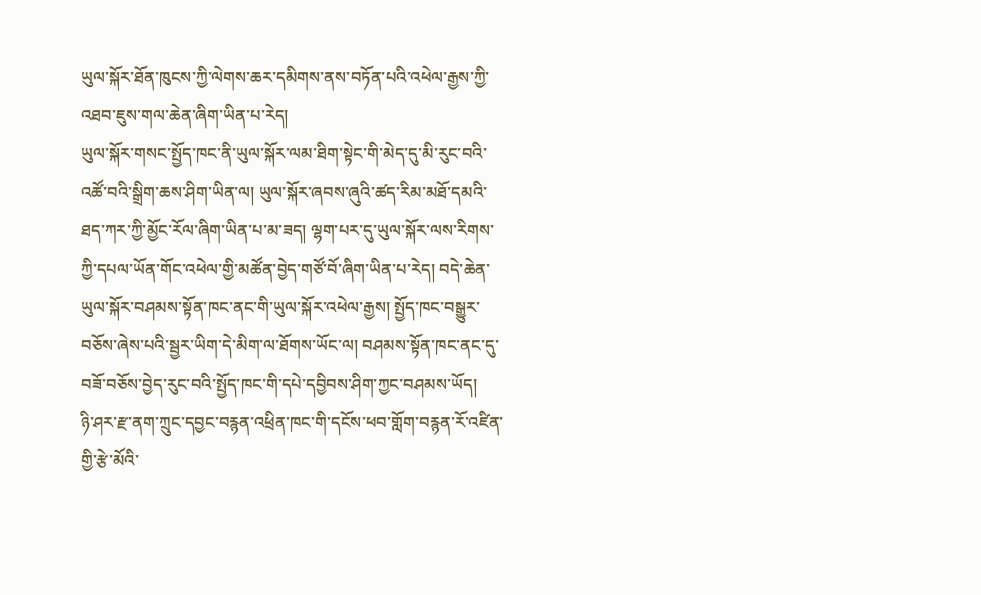ཡུལ་སྐོར་ཐོན་ཁུངས་ཀྱི་ལེགས་ཆར་དམིགས་ནས་བཏོན་པའི་འཕེལ་རྒྱས་ཀྱི་འཐབ་ཇུས་གལ་ཆེན་ཞིག་ཡིན་པ་རེད།
ཡུལ་སྐོར་གསང་སྤྱོད་ཁང་ནི་ཡུལ་སྐོར་ལམ་ཐིག་སྟེང་གི་མེད་དུ་མི་རུང་བའི་འཚོ་བའི་སྒྲིག་ཆས་ཤིག་ཡིན་ལ། ཡུལ་སྐོར་ཞབས་ཞུའི་ཚད་རིམ་མཐོ་དམའི་ཐད་ཀར་ཀྱི་མྱོང་རོལ་ཞིག་ཡིན་པ་མ་ཟད། ལྷག་པར་དུ་ཡུལ་སྐོར་ལས་རིགས་ཀྱི་དཔལ་ཡོན་གོང་འཕེལ་གྱི་མཚོན་བྱེད་གཙོ་བོ་ཞིག་ཡིན་པ་རེད། བདེ་ཆེན་ཡུལ་སྐོར་བཤམས་སྟོན་ཁང་ནང་གི་ཡུལ་སྐོར་འཕེལ་རྒྱས། སྤྱོད་ཁང་བསྒྱུར་བཅོས་ཞེས་པའི་སྦྱར་ཡིག་དེ་མིག་ལ་ཐོགས་ཡོང་ལ། བཤམས་སྟོན་ཁང་ནང་དུ་བཟོ་བཅོས་བྱེད་རུང་བའི་སྤྱོད་ཁང་གི་དཔེ་དབྱིབས་ཤིག་ཀྱང་བཤམས་ཡོད།
ཉི་ཤར་རྫ་ནག་ཀྲུང་དབྱང་བརྙན་འཕྲིན་ཁང་གི་དངོས་ཕབ་གློག་བརྙན་རོ་འཛིན་གྱི་རྩེ་མོའི་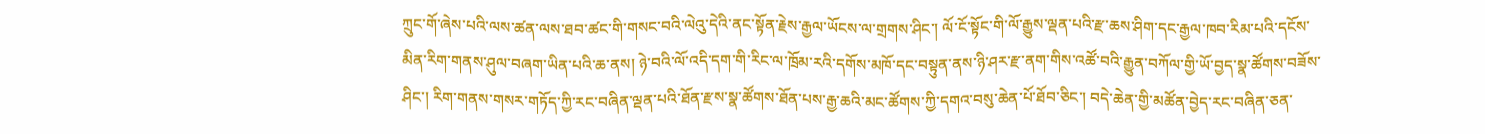ཀྲུང་གོ་ཞེས་པའི་ལས་ཚན་ལས་ཐབ་ཚང་གི་གསང་བའི་ལེའུ་དེའི་ནང་སྟོན་རྗེས་རྒྱལ་ཡོངས་ལ་གྲགས་ཤིང་། ལོ་ངོ་སྟོང་གི་ལོ་རྒྱུས་ལྡན་པའི་རྫ་ཆས་ཤིག་དང་རྒྱལ་ཁབ་རིམ་པའི་དངོས་མིན་རིག་གནས་ཤུལ་བཞག་ཡིན་པའི་ཆ་ནས། ཉེ་བའི་ལོ་འདི་དག་གི་རིང་ལ་ཁྲོམ་རའི་དགོས་མཁོ་དང་བསྟུན་ནས་ཉི་ཤར་རྫ་ནག་གིས་འཚོ་བའི་རྒྱུན་བཀོལ་གྱི་ཡོ་བྱད་སྣ་ཚོགས་བཟོས་ཤིང་། རིག་གནས་གསར་གཏོད་ཀྱི་རང་བཞིན་ལྡན་པའི་ཐོན་རྫས་སྣ་ཚོགས་ཐོན་པས་རྒྱ་ཆའི་མང་ཚོགས་ཀྱི་དགའ་བསུ་ཆེན་པོ་ཐོབ་ཅིང་། བདེ་ཆེན་གྱི་མཚོན་བྱེད་རང་བཞིན་ཅན་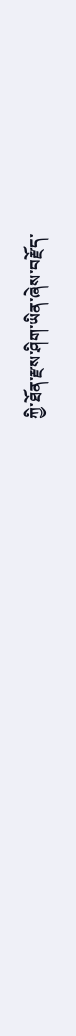ཀྱི་ཐོན་རྫས་ཤིག་ཡིན་ཞེས་བརྫོད་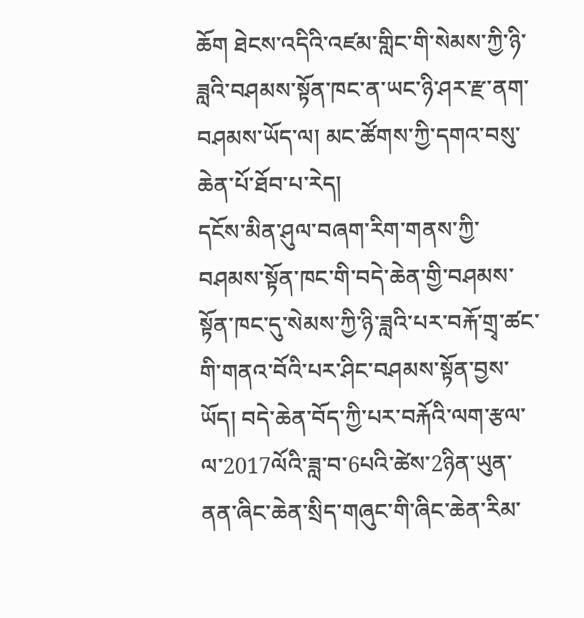ཆོག ཐེངས་འདིའི་འཛམ་གླིང་གི་སེམས་ཀྱི་ཉི་ཟླའི་བཤམས་སྟོན་ཁང་ན་ཡང་ཉི་ཤར་རྫ་ནག་བཤམས་ཡོད་ལ། མང་ཚོགས་ཀྱི་དགའ་བསུ་ཆེན་པོ་ཐོབ་པ་རེད།
དངོས་མིན་ཤུལ་བཞག་རིག་གནས་ཀྱི་བཤམས་སྟོན་ཁང་གི་བདེ་ཆེན་གྱི་བཤམས་སྟོན་ཁང་དུ་སེམས་ཀྱི་ཉི་ཟླའི་པར་བརྐོ་གྲྭ་ཚང་གི་གནའ་བོའི་པར་ཤིང་བཤམས་སྟོན་བྱས་ཡོད། བདེ་ཆེན་བོད་ཀྱི་པར་བརྐོའི་ལག་རྩལ་ལ་2017ལོའི་ཟླ་བ་6པའི་ཚེས་2ཉིན་ཡུན་ནན་ཞིང་ཆེན་སྲིད་གཞུང་གི་ཞིང་ཆེན་རིམ་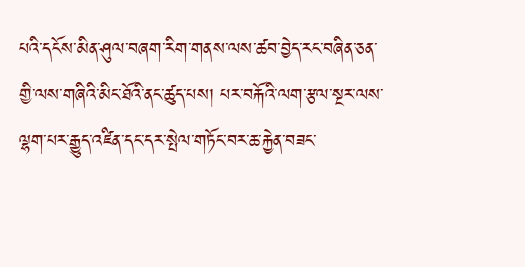པའི་དངོས་མིན་ཤུལ་བཞག་རིག་གནས་ལས་ཚབ་བྱེད་རང་བཞིན་ཅན་གྱི་ལས་གཞིའི་མིང་ཐོའི་ནང་ཚུད་པས། པར་བརྐོའི་ལག་རྩལ་སྔར་ལས་ལྷག་པར་རྒྱུད་འཛིན་དང་དར་སྤེལ་གཏོང་བར་ཆ་རྐྱེན་བཟང་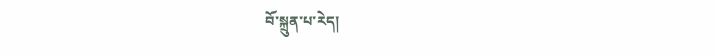བོ་སྐྲུན་པ་རེད།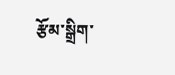རྩོམ་སྒྲིག་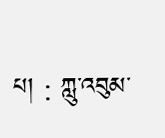པ། : ཀླུ་འབུམ་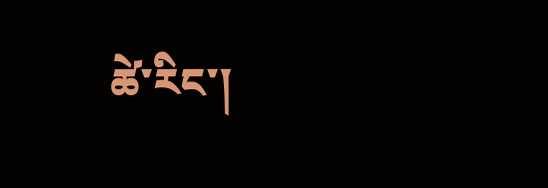ཚེ་རིང་།